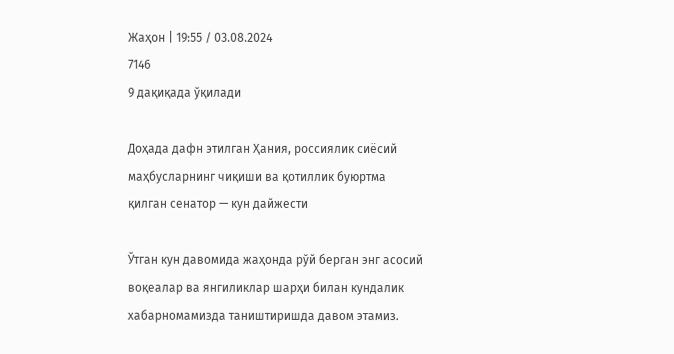Жаҳон | 19:55 / 03.08.2024
7146
9 дақиқада ўқилади

Доҳада дафн этилган Ҳания, россиялик сиёсий маҳбусларнинг чиқиши ва қотиллик буюртма қилган сенатор — кун дайжести

Ўтган кун давомида жаҳонда рўй берган энг асосий воқеалар ва янгиликлар шарҳи билан кундалик хабарномамизда таништиришда давом этамиз.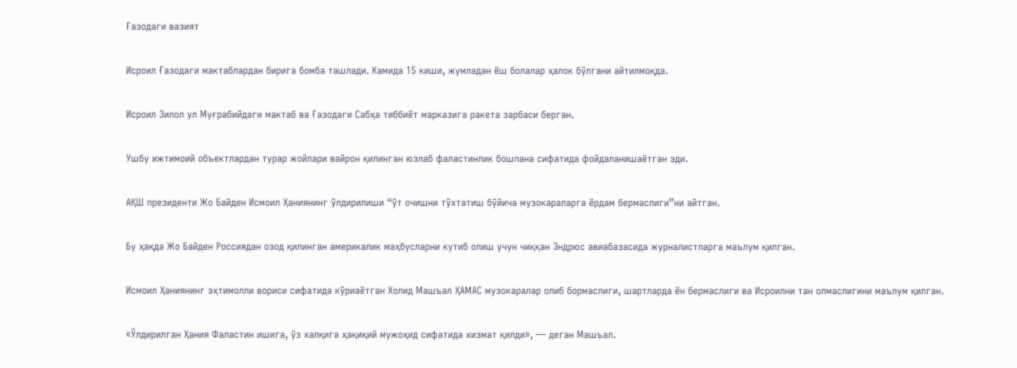Ғазодаги вазият

Исроил Ғазодаги мактаблардан бирига бомба ташлади. Камида 15 киши, жумладан ёш болалар ҳалок бўлгани айтилмоқда.

Исроил Зилол ул Муғрабийдаги мактаб ва Ғазодаги Сабҳа тиббиёт марказига ракета зарбаси берган.

Ушбу ижтимоий объектлардан турар жойлари вайрон қилинган юзлаб фаластинлик бошпана сифатида фойдаланишаётган эди.

АҚШ президенти Жо Байден Исмоил Ҳаниянинг ўлдирилиши “ўт очишни тўхтатиш бўйича музокараларга ёрдам бермаслиги”ни айтган.

Бу ҳақда Жо Байден Россиядан озод қилинган америкалик маҳбусларни кутиб олиш учун чиққан Эндрюс авиабазасида журналистларга маълум қилган.

Исмоил Ҳаниянинг эҳтимолли вориси сифатида кўриаётган Холид Машъал ҲАМАС музокаралар олиб бормаслиги, шартларда ён бермаслиги ва Исроилни тан олмаслигини маълум қилган.

«Ўлдирилган Ҳания Фаластин ишига, ўз халқига ҳақиқий мужоҳид сифатида хизмат қилди», — деган Машъал.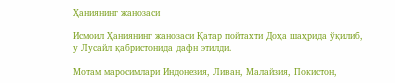Ҳаниянинг жанозаси

Исмоил Ҳаниянинг жанозаси Қатар пойтахти Доҳа шаҳрида ўқилиб, у Лусайл қабристонида дафн этилди.

Мотам маросимлари Индонезия, Ливан, Малайзия, Покистон,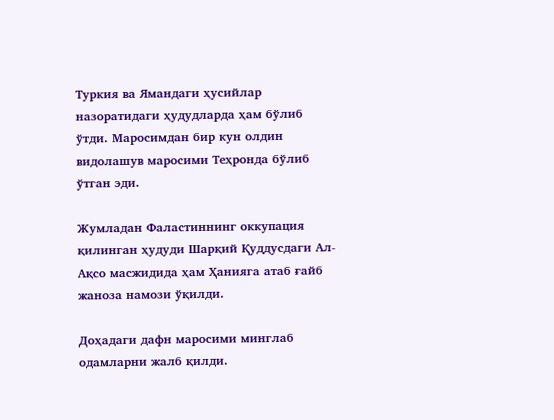Туркия ва Ямандаги ҳусийлар назоратидаги ҳудудларда ҳам бўлиб ўтди. Маросимдан бир кун олдин видолашув маросими Теҳронда бўлиб ўтган эди.

Жумладан Фаластиннинг оккупация қилинган ҳудуди Шарқий Қуддусдаги Ал-Ақсо масжидида ҳам Ҳанияга атаб ғайб жаноза намози ўқилди.

Доҳадаги дафн маросими минглаб одамларни жалб қилди.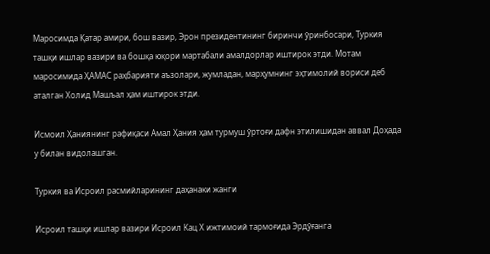Маросимда Қатар амири, бош вазир, Эрон президентининг биринчи ўринбосари, Туркия ташқи ишлар вазири ва бошқа юқори мартабали амалдорлар иштирок этди. Мотам маросимида ҲАМАС раҳбарияти аъзолари, жумладан, марҳумнинг эҳтимолий вориси деб аталган Холид Машъал ҳам иштирок этди.

Исмоил Ҳаниянинг рафиқаси Амал Ҳания ҳам турмуш ўртоғи дафн этилишидан аввал Доҳада у билан видолашган.

Туркия ва Исроил расмийларининг даҳанаки жанги

Исроил ташқи ишлар вазири Исроил Кац Х ижтимоий тармоғида Эрдўғанга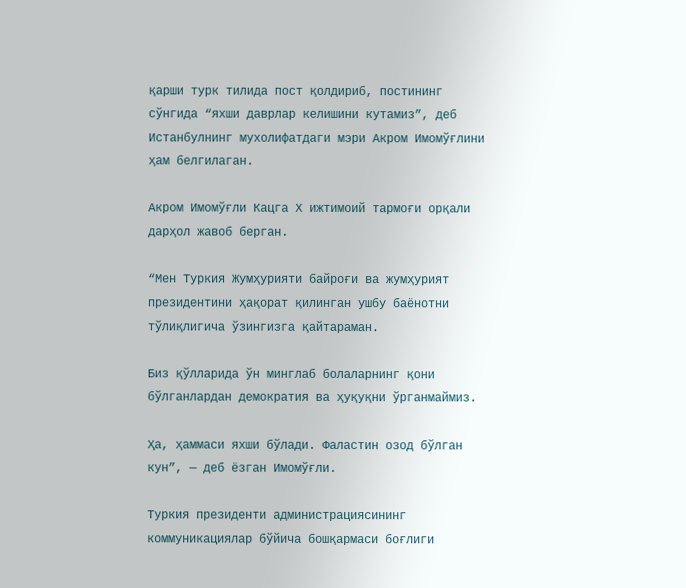қарши турк тилида пост қолдириб, постининг сўнгида “яхши даврлар келишини кутамиз”, деб Истанбулнинг мухолифатдаги мэри Акром Имомўғлини ҳам белгилаган.

Акром Имомўғли Кацга Х ижтимоий тармоғи орқали дарҳол жавоб берган.

“Мен Туркия Жумҳурияти байроғи ва жумҳурият президентини ҳақорат қилинган ушбу баёнотни тўлиқлигича ўзингизга қайтараман.

Биз қўлларида ўн минглаб болаларнинг қони бўлганлардан демократия ва ҳуқуқни ўрганмаймиз.

Ҳа, ҳаммаси яхши бўлади. Фаластин озод бўлган кун”, — деб ёзган Имомўғли.

Туркия президенти администрациясининг коммуникациялар бўйича бошқармаси боғлиги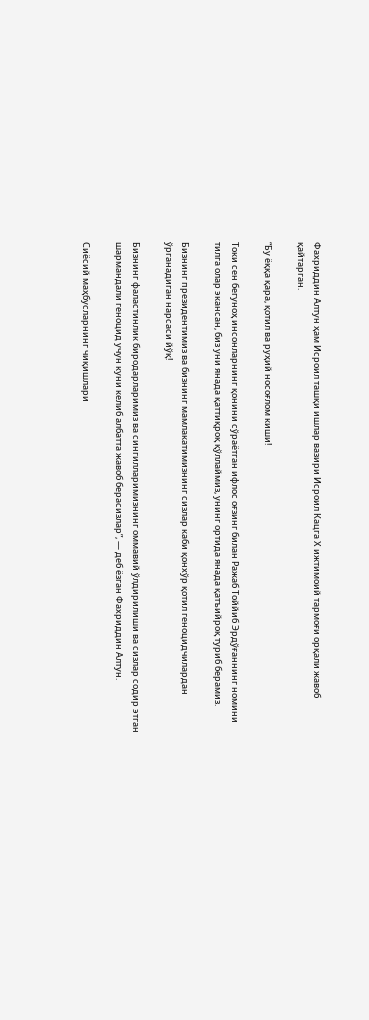Фахриддин Алтун ҳам Исроил ташқи ишлар вазири Исроил Кацга Х ижтимоий тармоғи орқали жавоб қайтарган.

“Бу ёққа қара, қотил ва руҳий носоғлом киши!

Токи сен бегуноҳ инсонларнинг қонини сўраётган ифлос оғзинг билан Ражаб Тоййиб Эрдўғаннинг номини тилга олар экансан, биз уни янада қаттиқроқ қўллаймиз, унинг ортида янада қатъийроқ туриб берамиз.

Бизнинг президентимиз ва бизнинг мамлакатимизнинг сизлар каби қонхўр қотил геноцидчилардан ўрганадиган нарсаси йўқ!

Бизнинг фаластинлик биродарларимиз ва сингилларимизнинг оммавий ўлдирилиши ва сизлар содир этган шармандали геноцид учун куни келиб албатта жавоб берасизлар”, — деб ёзган Фахриддин Алтун.

Сиёсий маҳбусларнинг чиқишлари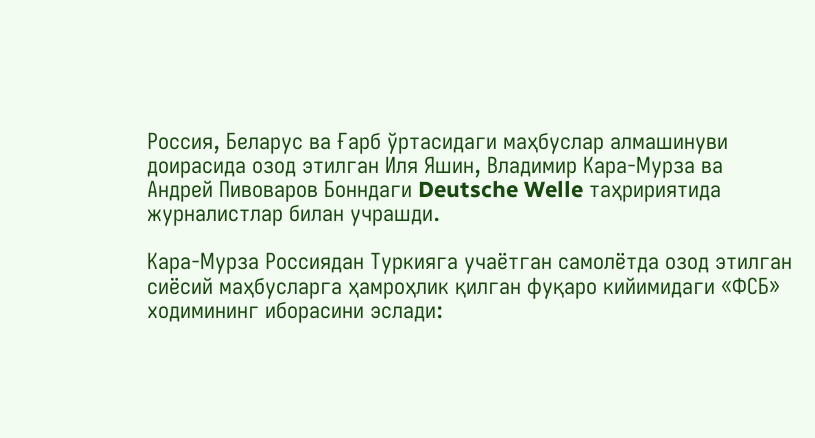Россия, Беларус ва Ғарб ўртасидаги маҳбуслар алмашинуви доирасида озод этилган Иля Яшин, Владимир Кара-Мурза ва Андрей Пивоваров Бонндаги Deutsche Welle таҳририятида журналистлар билан учрашди.

Кара-Мурза Россиядан Туркияга учаётган самолётда озод этилган сиёсий маҳбусларга ҳамроҳлик қилган фуқаро кийимидаги «ФСБ» ходимининг иборасини эслади: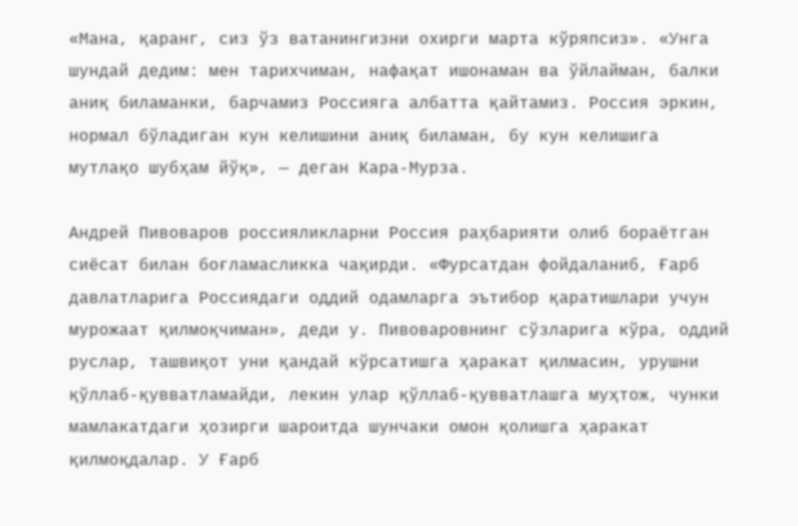«Мана, қаранг, сиз ўз ватанингизни охирги марта кўряпсиз». «Унга шундай дедим: мен тарихчиман, нафақат ишонаман ва ўйлайман, балки аниқ биламанки, барчамиз Россияга албатта қайтамиз. Россия эркин, нормал бўладиган кун келишини аниқ биламан, бу кун келишига мутлақо шубҳам йўқ», — деган Кара-Мурза.

Андрей Пивоваров россияликларни Россия раҳбарияти олиб бораётган сиёсат билан боғламасликка чақирди. «Фурсатдан фойдаланиб, Ғарб давлатларига Россиядаги оддий одамларга эътибор қаратишлари учун мурожаат қилмоқчиман», деди у. Пивоваровнинг сўзларига кўра, оддий руслар, ташвиқот уни қандай кўрсатишга ҳаракат қилмасин, урушни қўллаб-қувватламайди, лекин улар қўллаб-қувватлашга муҳтож, чунки мамлакатдаги ҳозирги шароитда шунчаки омон қолишга ҳаракат қилмоқдалар. У Ғарб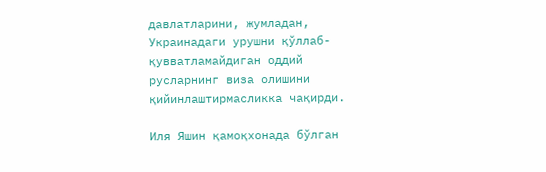давлатларини, жумладан, Украинадаги урушни қўллаб-қувватламайдиган оддий русларнинг виза олишини қийинлаштирмасликка чақирди.

Иля Яшин қамоқхонада бўлган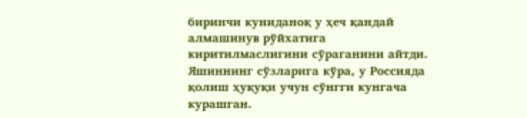биринчи куниданоқ у ҳеч қандай алмашинув рўйхатига киритилмаслигини сўраганини айтди. Яшиннинг сўзларига кўра, у Россияда қолиш ҳуқуқи учун сўнгги кунгача курашган.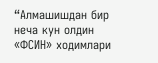“Алмашишдан бир неча кун олдин «ФСИН» ходимлари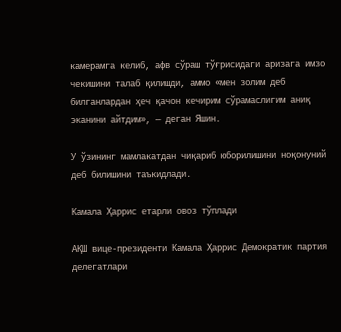камерамга келиб, афв сўраш тўғрисидаги аризага имзо чекишини талаб қилишди, аммо «мен золим деб билганлардан ҳеч қачон кечирим сўрамаслигим аниқ эканини айтдим», — деган Яшин.

У ўзининг мамлакатдан чиқариб юборилишини ноқонуний деб билишини таъкидлади.

Камала Ҳаррис етарли овоз тўплади

АҚШ вице-президенти Камала Ҳаррис Демократик партия делегатлари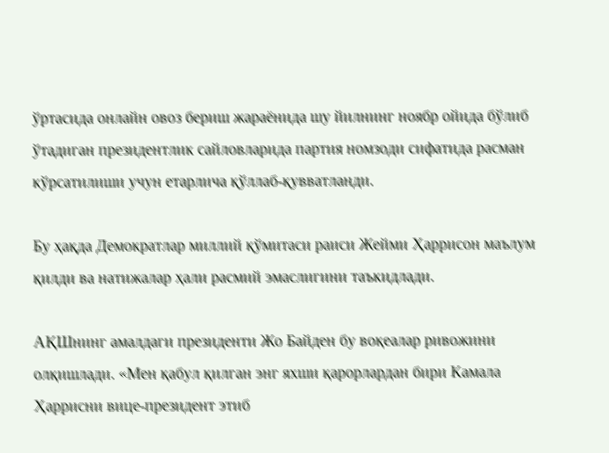ўртасида онлайн овоз бериш жараёнида шу йилнинг ноябр ойида бўлиб ўтадиган президентлик сайловларида партия номзоди сифатида расман кўрсатилиши учун етарлича қўллаб-қувватланди.

Бу ҳақда Демократлар миллий қўмитаси раиси Жейми Ҳаррисон маълум қилди ва натижалар ҳали расмий эмаслигини таъкидлади.

АҚШнинг амалдаги президенти Жо Байден бу воқеалар ривожини олқишлади. «Мен қабул қилган энг яхши қарорлардан бири Камала Ҳаррисни вице-президент этиб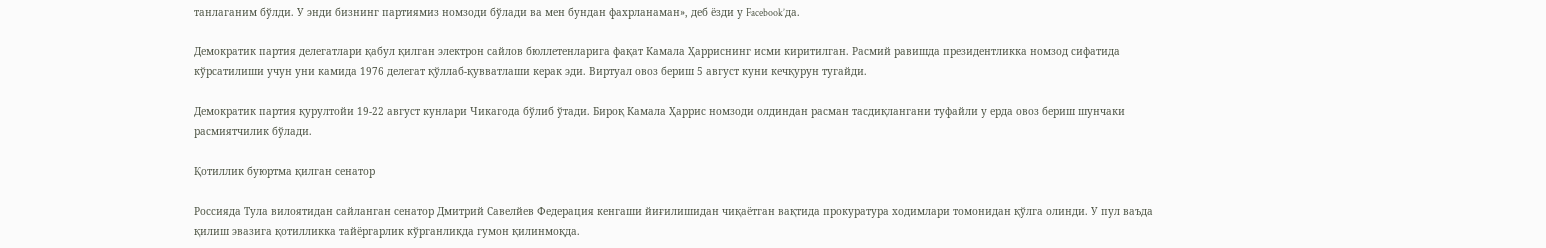танлаганим бўлди. У энди бизнинг партиямиз номзоди бўлади ва мен бундан фахрланаман», деб ёзди у Facebook’да.

Демократик партия делегатлари қабул қилган электрон сайлов бюллетенларига фақат Камала Ҳарриснинг исми киритилган. Расмий равишда президентликка номзод сифатида кўрсатилиши учун уни камида 1976 делегат қўллаб-қувватлаши керак эди. Виртуал овоз бериш 5 август куни кечқурун тугайди.

Демократик партия қурултойи 19-22 август кунлари Чикагода бўлиб ўтади. Бироқ Камала Ҳаррис номзоди олдиндан расман тасдиқлангани туфайли у ерда овоз бериш шунчаки расмиятчилик бўлади.

Қотиллик буюртма қилган сенатор

Россияда Тула вилоятидан сайланган сенатор Дмитрий Савелйев Федерация кенгаши йиғилишидан чиқаётган вақтида прокуратура ходимлари томонидан қўлга олинди. У пул ваъда қилиш эвазига қотилликка тайёргарлик кўрганликда гумон қилинмоқда.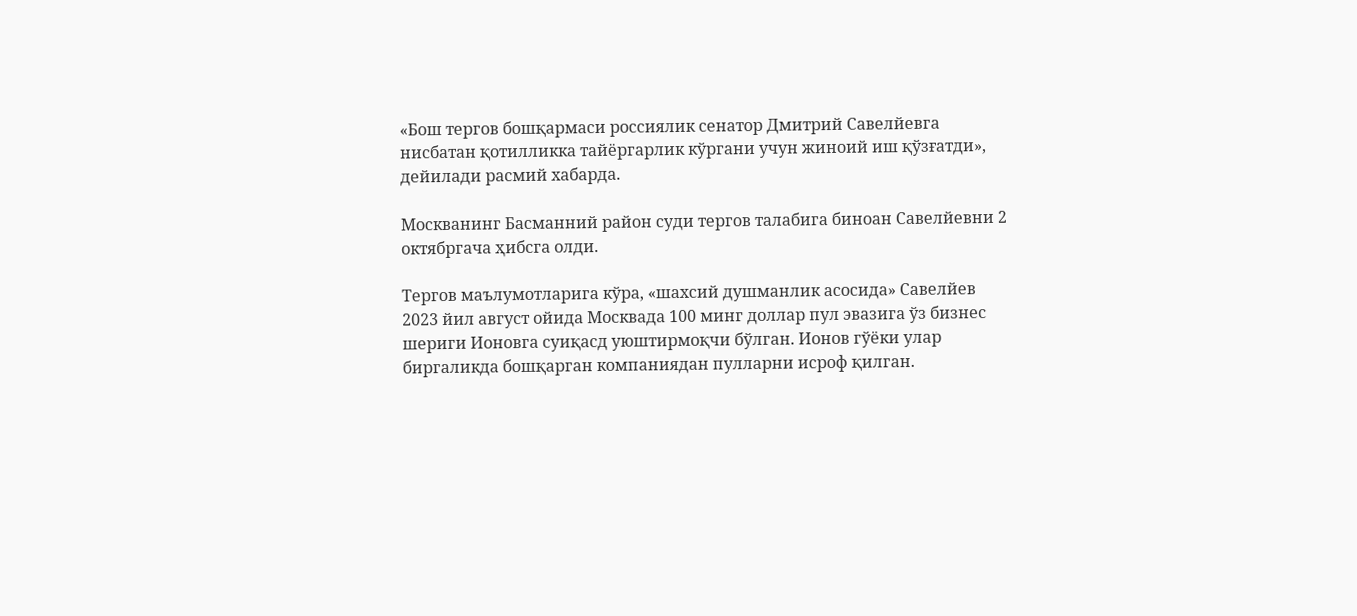«Бош тергов бошқармаси россиялик сенатор Дмитрий Савелйевга нисбатан қотилликка тайёргарлик кўргани учун жиноий иш қўзғатди», дейилади расмий хабарда.

Москванинг Басманний район суди тергов талабига биноан Савелйевни 2 октябргача ҳибсга олди.

Тергов маълумотларига кўра, «шахсий душманлик асосида» Савелйев 2023 йил август ойида Москвада 100 минг доллар пул эвазига ўз бизнес шериги Ионовга суиқасд уюштирмоқчи бўлган. Ионов гўёки улар биргаликда бошқарган компаниядан пулларни исроф қилган.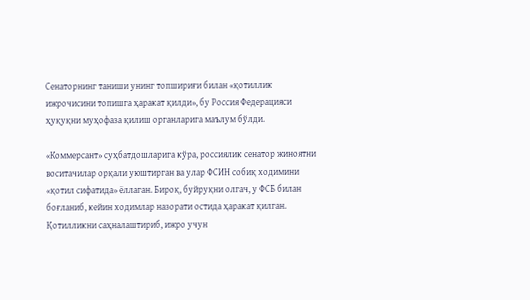Сенаторнинг таниши унинг топшириғи билан «қотиллик ижрочисини топишга ҳаракат қилди», бу Россия Федерацияси ҳуқуқни муҳофаза қилиш органларига маълум бўлди.

«Коммерсант» суҳбатдошларига кўра, россиялик сенатор жиноятни воситачилар орқали уюштирган ва улар ФСИН собиқ ходимини «қотил сифатида» ёллаган. Бироқ, буйруқни олгач, у ФСБ билан боғланиб, кейин ходимлар назорати остида ҳаракат қилган. Қотилликни саҳналаштириб, ижро учун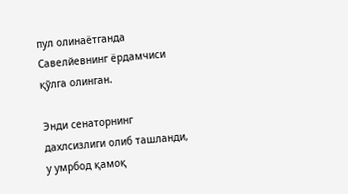пул олинаётганда Савелйевнинг ёрдамчиси қўлга олинган.

Энди сенаторнинг дахлсизлиги олиб ташланди, у умрбод қамоқ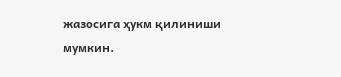жазосига ҳукм қилиниши мумкин.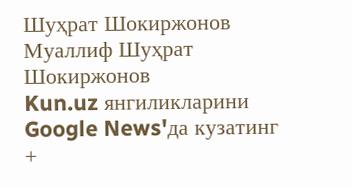Шуҳрат Шокиржонов
Муаллиф Шуҳрат Шокиржонов
Kun.uz янгиликларини Google News'да кузатинг
+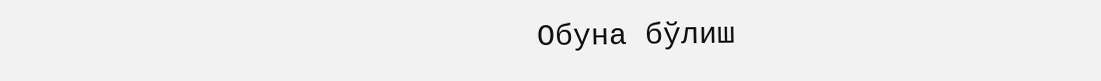Обуна бўлиш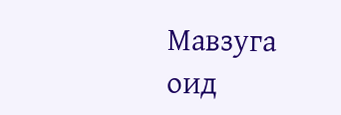Мавзуга оид